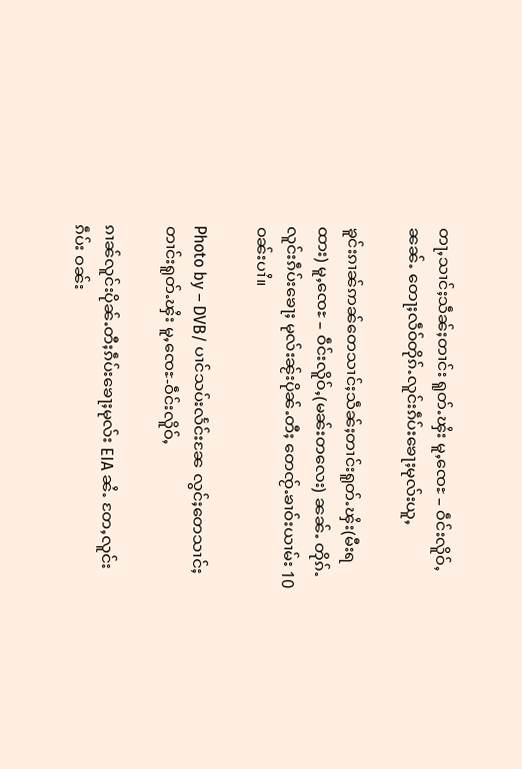တႃႇသၢင်ႈသဵၼ်ႈတၢင်း ရူတ်ႉၾႆး မူႇၸေႊ – ဝဵင်းလိူဝ်ႇၼၼ်ႉ တေႃႈလဵဝ်တိုၵ်ႉလူင်းၵဵပ်းၶေႃႈမုလ်းယူႇ

ၶူင်းၵၢၼ်ဢၼ်တေသၢင်ႈသဵၼ်ႈတၢင်းရူတ်ႉၾႆး(မီးရထား) မူႇၸေႊ – ဝဵင်းလိူဝ်ႇ(မၼ်းတလေး) ၼၼ်ႉ တိုၵ်ႉလူင်းၵဵပ်းၶေႃႈ မုလ်းၼႂ်းပိုၼ်ႉတီႈ တေၸႂ်ႉၶၢဝ်းယၢမ်း 10 ဝၼ်းပၢႆ။

Photo by – DVB/ ပၢင်သပ်းလႅင်းၼႄ လွင်ႈတေသၢင်ႈတၢင်းရူတ်ႉၾႆး မူႇၸေႊ-ဝဵင်းလိူဝ်ႇ

ၵၢၼ်လူင်းပိုၼ်ႉတီႈၵဵပ်းၶေႃႈမုလ်း EIA ၼႆႉ တႄႇလူင်းၵဵပ်း ဝၼ်း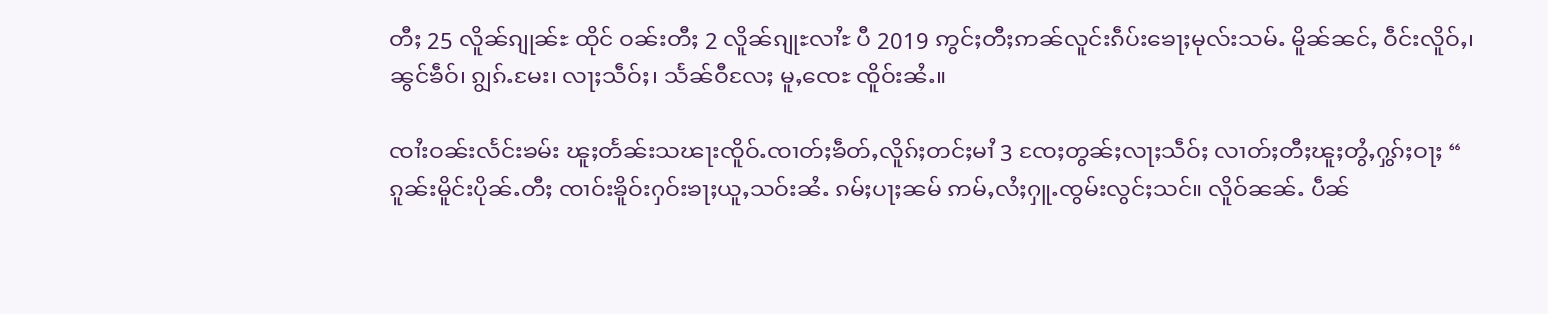တီႈ 25 လိူၼ်ၵျုၼ်ႊ ထိုင် ဝၼ်းတီႈ 2 လိူၼ်ၵျုႊလၢႆႊ ပီ 2019 ဢွင်ႈတီႈဢၼ်လူင်းၵဵပ်းၶေႃႈမုလ်းသမ်ႉ မိူၼ်ၼင်ႇ ဝဵင်းလိူဝ်ႇ၊ ၼွင်ၶဵဝ်၊ ၵျွၵ်ႉမႄး၊ လႃႈသဵဝ်ႈ၊ သႅၼ်ဝီလႄႈ မူႇၸေႊ ၸိူဝ်းၼႆႉ။

ၸၢႆးဝၼ်းလႅင်းၶမ်း ၽူႈတႅၼ်းသၽႃးၸိူဝ်ႉၸၢတ်ႈၶဵတ်ႇလိူၵ်ႈတင်ႈမၢႆ 3 ၸႄႈတွၼ်ႈလႃႈသဵဝ်ႈ လၢတ်ႈတီႈၽူႈတွႆႇႁွၵ်ႈဝႃႈ “ ၵူၼ်းမိူင်းပိုၼ်ႉတီႈ ၸၢဝ်းၶိူဝ်းႁဝ်းၶႃႈယူႇသဝ်းၼႆႉ ၵမ်ႈပႃႈၼမ် ဢမ်ႇလႆႈႁူႉၸွမ်းလွင်ႈသင်။ လိူဝ်ၼၼ်ႉ ပဵၼ်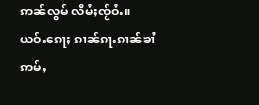ဢၼ်လွမ် လီမႆႈၸႂ်ဝႆႉ။ ယဝ်ႉၵေႃႈ ၵၢၼ်ၵႃႉၵၢၼ်ၶၢႆဢမ်ႇ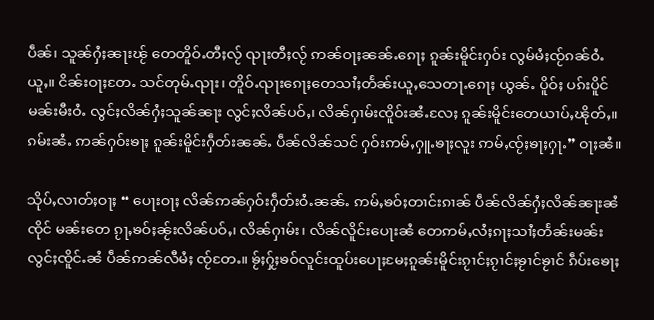ပဵၼ်၊ သူၼ်ႁႆႈၼႃးၽႂ် တေတိူဝ်ႉတီႈလႂ် ၺႃးတီႈလႂ် ဢၼ်ဝႃႈၼၼ်ႉၵေႃႈ ၵူၼ်းမိူင်းႁဝ်း လွမ်မႆႈၸႂ်ၵၼ်ဝႆႉယူႇ။ ငိၼ်းဝႃႈတႄႉ သင်တုမ်ႉၺႃး၊ တိူဝ်ႉၺႃးၵေႃႈတေသၢႆႈတႅၼ်းယူႇသေတႃႉၵေႃႈ ယွၼ်ႉ ပိူဝ်ႈ ပၵ်းပိူင်မၼ်းမီးဝႆႉ လွင်ႈလိၼ်ႁႆႈသူၼ်ၼႃး လွင်ႈလိၼ်ပဝ်ႇ၊ လိၼ်ႁၢမ်းၸိူဝ်းၼႆႉလႄႈ ၵူၼ်းမိူင်းတေယၢပ်ႇၽိုတ်ႇ။ ၵမ်းၼႆႉ ဢၼ်ႁဝ်းၶႃႈ ၵူၼ်းမိူင်းႁဵတ်းၼၼ်ႉ ပဵၼ်လိၼ်သင် ႁဝ်းဢမ်ႇႁူႉၶႃႈလူး ဢမ်ႇၸႂ်ႈၶႃႈႁႃႉ” ဝႃႈၼႆ။

သိုပ်ႇလၢတ်ႈဝႃႈ “ ပေႃးဝႃႈ လိၼ်ဢၼ်ႁဝ်းႁဵတ်းဝႆႉၼၼ်ႉ ဢမ်ႇၶဝ်ႈတၢင်းၵၢၼ် ပဵၼ်လိၼ်ႁႆႈလိၼ်ၼႃးၼႆၸိုင် မၼ်းတေ ၵႂႃႇၶဝ်ႈၼႂ်းလိၼ်ပဝ်ႇ၊ လိၼ်ႁၢမ်း၊ လိၼ်လိူင်းပေႃးၼႆ တေဢမ်ႇလႆႈၵႃႈသၢႆႈတႅၼ်းမၼ်း လွင်ႈၸိူင်ႉၼႆ ပဵၼ်ဢၼ်လီမႆႈ ၸႂ်တႄႉ။ ၶႂ်ႈႁႂ်ႈၶဝ်လူင်းထူပ်းပေႃႈမႄႈၵူၼ်းမိူင်းၵႂၢင်ႈၵႂၢင်ႈၶႂၢင်ၶႂၢင် ၵဵပ်းၶေႃႈ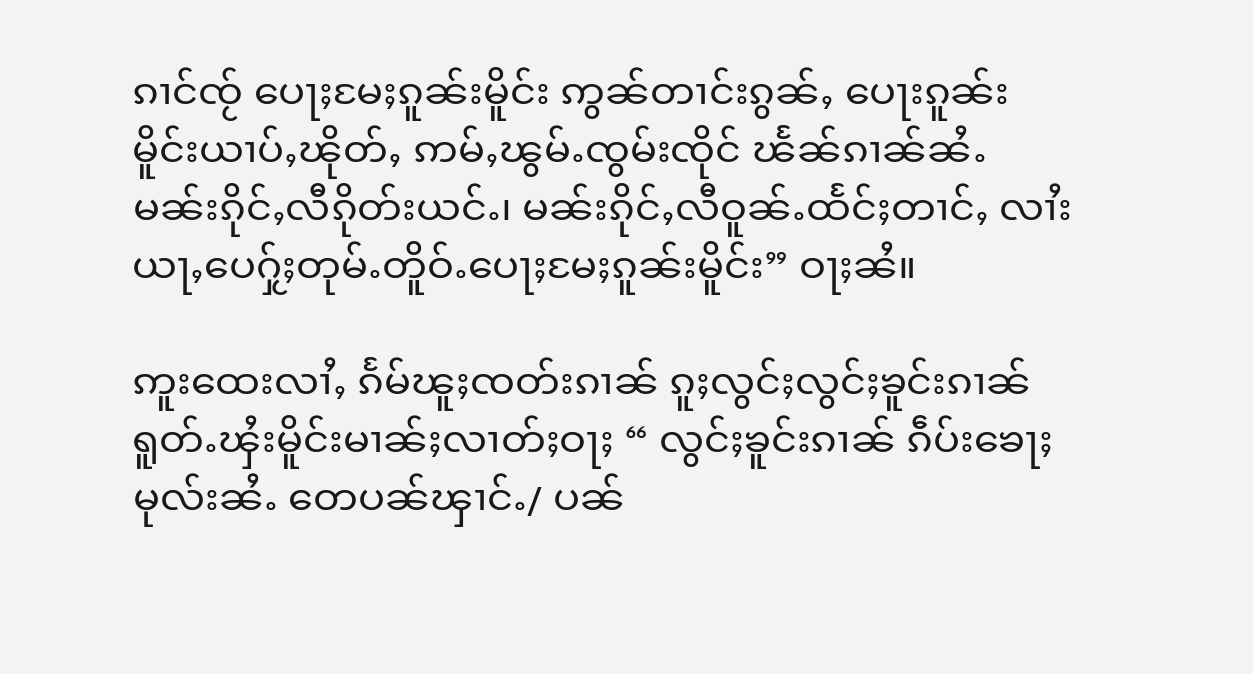ၵၢင်ၸႂ် ပေႃႈမႄႈၵူၼ်းမိူင်း ဢွၼ်တၢင်းၵွၼ်ႇ ပေႃးၵူၼ်းမိူင်းယၢပ်ႇၽိုတ်ႇ ဢမ်ႇၽွမ်ႉၸွမ်းၸိုင် ၽႅၼ်ၵၢၼ်ၼႆႉ မၼ်းၵိုင်ႇလီၵိုတ်းယင်ႉ၊ မၼ်းၵိုင်ႇလီဝူၼ်ႉထႅင်ႈတၢင်ႇ လၢႆး ယႃႇပေႁႂ်ႈတုမ်ႉတိူဝ်ႉပေႃႈမႄႈၵူၼ်းမိူင်း” ဝႃႈၼႆ။

ဢူးထေးလၢႆႇ ၵႅမ်ၽူႈၸတ်းၵၢၼ် ၵူႈလွင်ႈလွင်ႈၶူင်းၵၢၼ်ရူတ်ႉၾႆးမိူင်းမၢၼ်ႈလၢတ်ႈဝႃႈ “ လွင်ႈၶူင်းၵၢၼ် ၵဵပ်းၶေႃႈမုလ်းၼႆႉ တေပၼ်ၾၢင်ႉ/ ပၼ်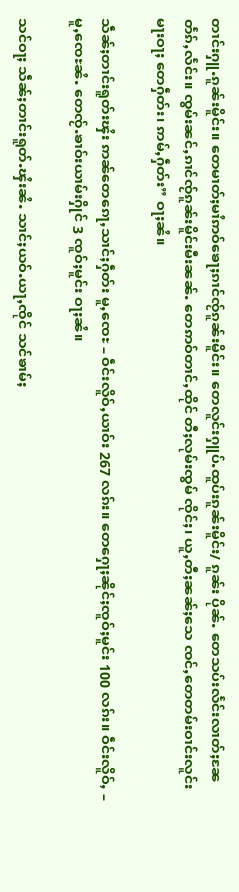တၢင်းႁူႉၵူၼ်းမိူင်း။ တေမၢတ်ႈမၢႆဢဝ်ၶေႃႈၵၢင်ၸႂ်ၵူၼ်းမိူင်း။ တေလူင်းႁူပ်ႉထူပ်းၵူၼ်းမိူင်း/ ၵူၼ်း ပိုၼ်ႉ တေသပ်းလႅင်းလၢတ်ႈၼႄတႅၵ်ႇလႅင်း။ ၸွမ်းၼင်ႇၵၢင်ၸႂ်ၵူၼ်းမိူင်းမီးၼၼ်ႉ တေဢဝ်တၢင်ႇထိုင် တီႈလုမ်းၸွမ် ၸိုင်ႈ၊ ယူႇတီႈၼၼ်ႈသေ ၸင်ႇတေတမ်းဝၢင်းလူင်းမႃးဝႃႈ တေႁဵတ်း၊ ဢမ်ႇႁဵတ်း” ဝႃႈၼႆ။

သဵၼ်ႈတၢင်းရူတ်းၾႆး ဢၼ်တေၵေႃႇသၢင်ႈႁဵတ်း မူႇၸေႊ – ဝဵင်းလိူဝ်ႇယၢဝ်း 267 လၵ်း။ တေႁေႃႈၼိုင်ႈၸူဝ်ႈမူင်း 100 လၵ်း။ ဝဵင်းလိူဝ်ႇ – မူႇၸေႊၼႆႉ တေၸႂ်ႉၶၢဝ်းယၢမ်းႁိုင် 3 ၸူဝ်ႈမူင်း ဝႃႈၼႆ။

သင်ဝႃႈ သဵၼ်ႈတၢင်းရူတ်ႉၾႆးၼႆႉ သၢင်ႈယဝ်ႉယႃႇၸိုင် သင်ၶၢမ်ႈ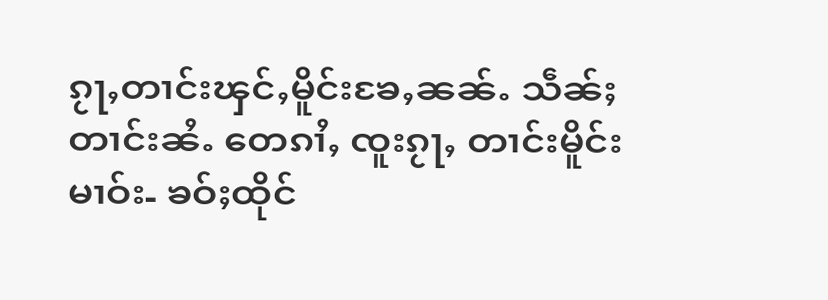ၵႂႃႇတၢင်းၾင်ႇမိူင်းၶႄႇၼၼ်ႉ သဵၼ်ႈတၢင်းၼႆႉ တေၵၢႆႇ ၸူးၵႂႃႇ တၢင်းမိူင်းမၢဝ်း- ၶဝ်ႈထိုင်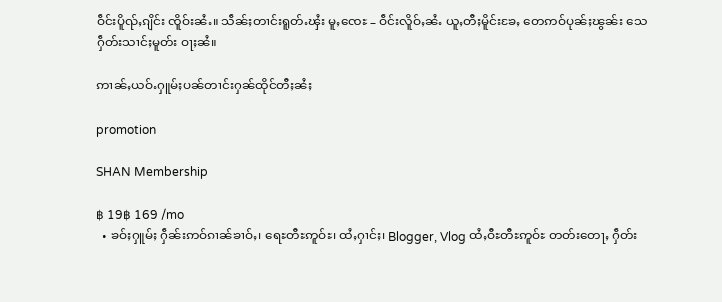ဝဵင်းပိူၺ်ႇၵျိင်း ၸိူဝ်းၼႆႉ။ သဵၼ်ႈတၢင်းရူတ်ႉၾႆး မူႇၸေႊ – ဝဵင်းလိူဝ်ႇၼႆႉ ယူႇတီႈမိူင်းၶႄႇ တေဢဝ်ပုၼ်ႈၽွၼ်း သေ ႁဵတ်းသၢင်ႈမူတ်း ဝႃႈၼႆ။

ဢၢၼ်ႇယဝ်ႉႁူမ်ႈပၼ်တၢင်းႁၼ်ထိုင်တီႈၼႆႈ

promotion

SHAN Membership

฿ 19฿ 169 /mo
  • ၶဝ်ႈႁူမ်ႈ ႁဵၼ်းဢဝ်ၵၢၼ်ၶၢဝ်ႇ၊ ရေႊတီႊဢူဝ်ႊ၊ ထႆႇႁၢင်ႈ၊ Blogger, Vlog ထႆႇဝီႊတီႊဢူဝ်ႊ တတ်းတေႃႇ ႁဵတ်း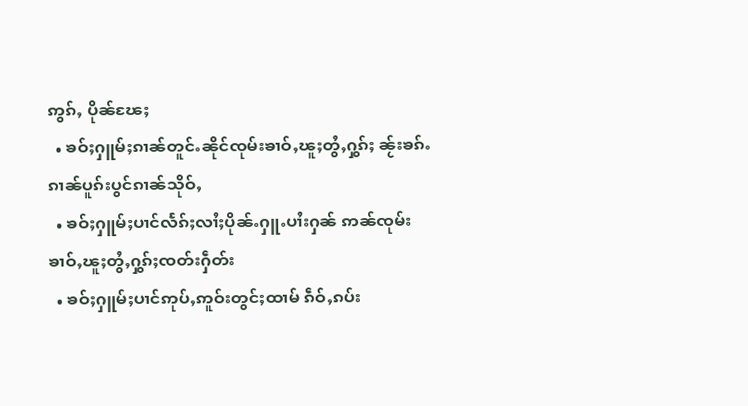ဢွၵ်ႇ ပိုၼ်ၽႄႈ
  • ၶဝ်ႈႁူမ်ႈၵၢၼ်တူင်ႉၼိုင်ၸုမ်းၶၢဝ်ႇၽူႈတွႆႇႁွၵ်ႈ ၼႂ်းၶၵ်ႉၵၢၼ်ပူၵ်းပွင်ၵၢၼ်သိုဝ်ႇ
  • ၶဝ်ႈႁူမ်ႈပၢင်လႅၵ်ႈလၢႆႈပိုၼ်ႉႁူႉပၢႆးႁၼ် ဢၼ်ၸုမ်းၶၢဝ်ႇၽူႈတွႆႇႁွၵ်ႈၸတ်းႁဵတ်း
  • ၶဝ်ႈႁူမ်ႈပၢင်ဢုပ်ႇဢူဝ်းတွင်ႈထၢမ် ၵဵဝ်ႇၵပ်း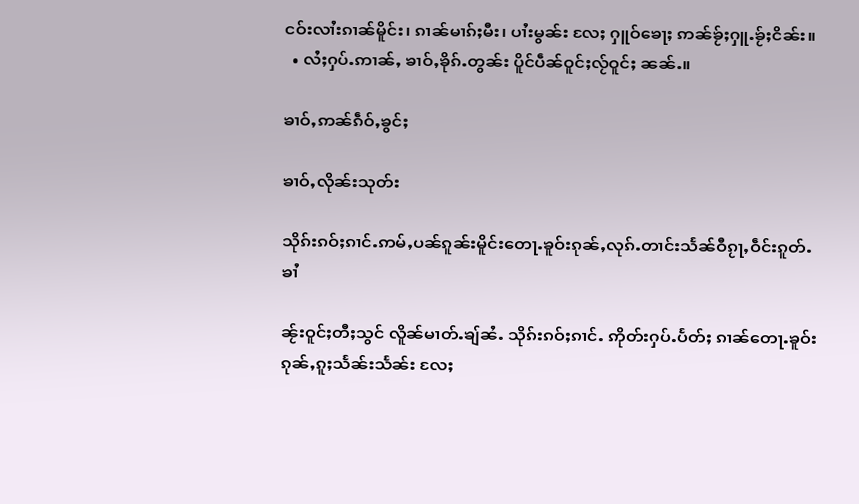ငဝ်းလၢႆးၵၢၼ်မိူင်း၊ ၵၢၼ်မၢၵ်ႈမီး၊ ပၢႆးမွၼ်း လႄႈ ႁူဝ်ၶေႃႈ ဢၼ်ၶႂ်ႈႁူႉၶႂ်ႈငိၼ်း။
  • လႆႈႁပ်ႉဢၢၼ်ႇ ၶၢဝ်ႇၶိုၵ်ႉတွၼ်း ပိူင်ပဵၼ်ဝူင်ႈလႂ်ဝူင်ႈ ၼၼ်ႉ။

ၶၢဝ်ႇဢၼ်ၵဵဝ်ႇၶွင်ႈ

ၶၢဝ်ႇလိုၼ်းသုတ်း

သိုၵ်းၵဝ်ႈၵၢင်ႉဢမ်ႇပၼ်ၵူၼ်းမိူင်းတေႃႉၶူဝ်းၵုၼ်ႇလုၵ်ႉတၢင်းသႅၼ်ဝီၵႂႃႇဝဵင်းၵူတ်ႉၶၢႆ

ၼႂ်းဝူင်ႈတီႈသွင် လိူၼ်မၢတ်ႉၶျ်ၼႆႉ သိုၵ်းၵဝ်ႈၵၢင်ႉ ဢိုတ်းႁပ်ႉပႅတ်ႈ ၵၢၼ်တေႃႉၶူဝ်းၵုၼ်ႇၵူႈသႅၼ်းသႅၼ်း လႄႈ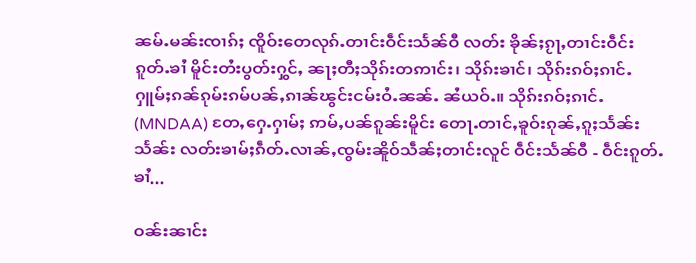ၼမ်ႉမၼ်းၸၢၵ်ႈ ၸိူဝ်းတေလုၵ်ႉတၢင်းဝဵင်းသႅၼ်ဝီ လတ်း ၶိုၼ်ႈၵႂႃႇတၢင်းဝဵင်းၵူတ်ႉၶၢႆ မိူင်းတႆးပွတ်းႁွင်ႇ ၼႃႈတီႈသိုၵ်းတဢၢင်း၊ သိုၵ်းၶၢင်၊ သိုၵ်းၵဝ်ႈၵၢင်ႉ ႁူမ်ႈၵၼ်ၵုမ်းၵမ်ပၼ်ႇၵၢၼ်ၽွင်းငမ်းဝႆႉၼၼ်ႉ ၼႆယဝ်ႉ။ သိုၵ်းၵဝ်ႈၵၢင်ႉ (MNDAA) တႄႇႁေႉႁၢမ်ႈ ဢမ်ႇပၼ်ၵူၼ်းမိူင်း တေႃႉတၢင်ႇၶူဝ်းၵုၼ်ႇၵူႈသႅၼ်းသႅၼ်း လတ်းၶၢမ်ႈၵဵတ်ႉလၢၼ်ႇၸွမ်းၼိူဝ်သဵၼ်ႈတၢင်းလူင် ဝဵင်းသႅၼ်ဝီ - ဝဵင်းၵူတ်ႉၶၢႆ...

ဝၼ်းၼၢင်း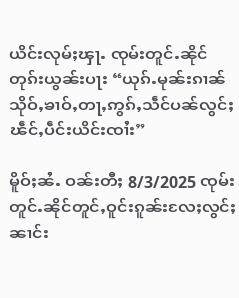ယိင်းလုမ်ႈၾႃႉ ၸုမ်းတူင်ႉၼိုင်တုၵ်းယွၼ်းပႃး “ယုၵ်ႉမုၼ်းၵၢၼ်သိုဝ်ႇၶၢဝ်ႇတႃႇဢွၵ်ႇသဵင်ပၼ်လွင်ႈၽဵင်ႇပဵင်းယိင်းၸၢႆး”

မိူဝ်ႈၼႆႉ ဝၼ်းတီႈ 8/3/2025 ၸုမ်းတူင်ႉၼိုင်တူင်ႇဝူင်းၵူၼ်းလႄႈလွင်ႈၼၢင်း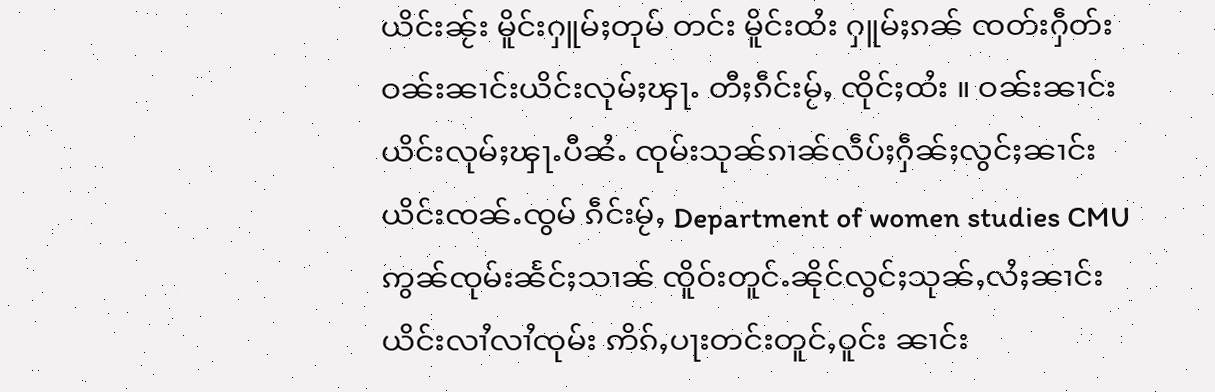ယိင်းၼႂ်း မိူင်းႁူမ်ႈတုမ် တင်း မိူင်းထႆး ႁူမ်ႈၵၼ် ၸတ်းႁဵတ်းဝၼ်းၼၢင်းယိင်းလုမ်ႈၾႃႉ တီႈၵဵင်းမႂ်ႇ ၸိုင်ႈထႆး ။ ဝၼ်းၼၢင်းယိင်းလုမ်ႈၾႃႉပီၼႆႉ ၸုမ်းသုၼ်ၵၢၼ်လဵပ်ႈႁဵၼ်ႈလွင်ႈၼၢင်းယိင်းၸၼ်ႉၸွမ် ၵဵင်းမႂ်ႇ Department of women studies CMU ဢွၼ်ၸုမ်းၼႅင်ႈသၢၼ် ၸိူဝ်းတူင်ႉၼိုင်လွင်ႈသုၼ်ႇလႆႈၼၢင်းယိင်းလၢႆလၢႆၸုမ်း ဢိၵ်ႇပႃးတင်းတူင်ႇဝူင်း ၼၢင်း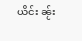ယိင်း ၼႂ်း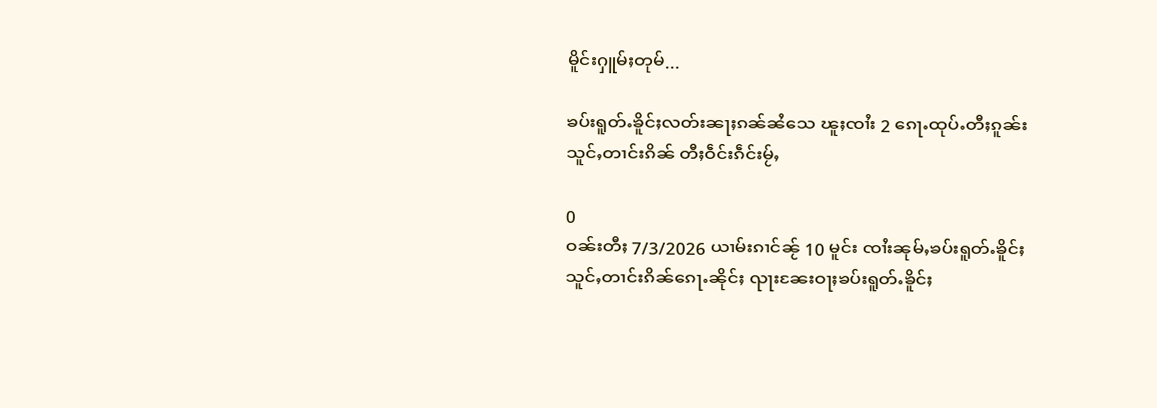မိူင်းႁူမ်ႈတုမ်...

ၶပ်းရူတ်ႉၶိူင်ႈလတ်းၼႃႈၵၼ်ၼႆသေ ၽူႈၸၢႆး 2 ၵေႃႉထုပ်ႉတီႈၵူၼ်းသူင်ႇတၢင်းၵိၼ် တီႈဝဵင်းၵဵင်းမႂ်ႇ

0
ဝၼ်းတီႈ 7/3/2026 ယၢမ်းၵၢင်ၼႂ် 10 မူင်း ၸၢႆးၼုမ်ႇၶပ်းရူတ်ႉၶိူင်ႈသူင်ႇတၢင်းၵိၼ်ၵေႃႉၼိုင်ႈ ၺႃးၼႄးဝႃႈၶပ်းရူတ်ႉၶိူင်ႈ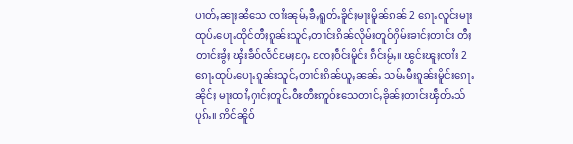ပၢတ်ႇၼႃႈၼႆသေ ၸၢႆးၼုမ်ႇၶီႇရူတ်ႉၶိူင်ႈမႃးမိူၼ်ၵၼ် 2 ၵေႃႉလူင်းမႃးထုပ်ႉပေႃႉထိုင်တီႈၵူၼ်းသူင်ႇတၢင်းၵိၼ်လိုမ်းတူဝ်ႁိမ်းၶၢင်ႈတၢင်း တီႈတၢင်းၶွႆႈ ၾႆးၶဵဝ်လႅင်မႄႈႁႄႉ ၸႄႈဝဵင်းမိူင်း ၵဵင်းမႂ်ႇ။ ၽွင်းၽူႈၸၢႆး 2 ၵေႃႉထုပ်ႉပေႃႉၵူၼ်းသူင်ႇတၢင်းၵိၼ်ယူႇၼၼ်ႉ သမ်ႉမီးၵူၼ်းမိူင်းၵေႃႉၼိုင်ႈ မႃးထၢႆႇႁၢင်ႈတူင်ႉဝီႊတီႊဢူဝ်ႊသေတၢင်ႇၶိုၼ်ႈတၢင်းၾဵတ်ႉသ်ပုၵ်ႉ။ ဢိင်ၼိူဝ်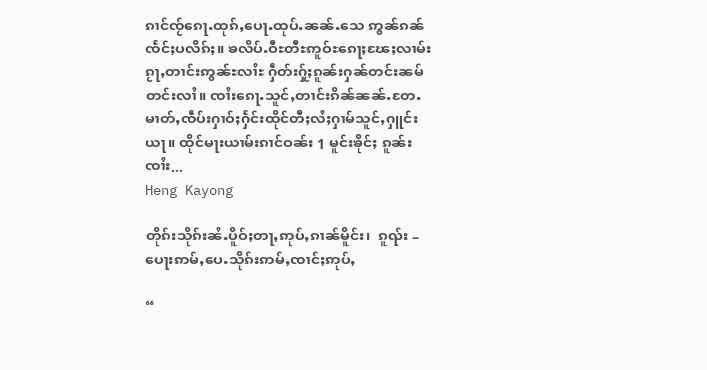ၵၢင်ၸႂ်ၵေႃႉထုၵ်ႇပေႃႉထုပ်ႉၼၼ်ႉသေ ဢွၼ်ၵၼ်ၸႅင်ႈပလိၵ်ႈ။ ၶလိပ်ႉဝီႊတီႊဢူဝ်ႊၵေႃႈၽႄႈလၢမ်းၵႂႃႇတၢင်းဢွၼ်ႊလၢႆႊ ႁဵတ်းႁႂ်ႈၵူၼ်းႁၼ်တင်းၼမ်တင်းလၢႆ။ ၸၢႆးၵေႃႉသူင်ႇတၢင်းၵိၼ်ၼၼ်ႉတႄႉမၢတ်ႇၸဵပ်းႁၢဝ်ႈႁႅင်းထိုင်တီႈလႆႈႁၢမ်သူင်ႇႁူင်းယႃ။ ထိုင်မႃးယၢမ်းၵၢင်ဝၼ်း 1 မူင်းၶိုင်ႈ ၵူၼ်းၸၢႆး...
Heng Kayong

တိုၵ်းသိုၵ်းၼႆႉပိူဝ်ႈတႃႇဢုပ်ႇၵၢၼ်မိူင်း၊  ၵူၺ်း – ပေႃးဢမ်ႇပေႉသိုၵ်းဢမ်ႇၸၢင်ႈဢုပ်ႇ

“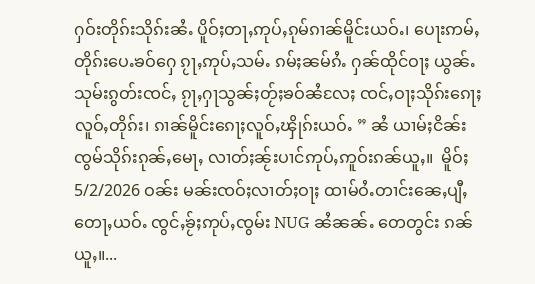ႁဝ်းတိုၵ်းသိုၵ်းၼႆႉ ပိူဝ်ႈတႃႇဢုပ်ႇၵုမ်ၵၢၼ်မိူင်းယဝ်ႉ၊ ပေႃးဢမ်ႇတိုၵ်းပေႉၶဝ်ႁေ ၵႂႃႇဢုပ်ႇသမ်ႉ ၵမ်ႈၼမ်ၵႆႉ ႁၼ်ထိုင်ဝႃႈ ယွၼ်ႉသုမ်းၵွတ်းၸင်ႇ ၵႂႃႇႁႃသွၼ်ႈတႂ်ႈၶဝ်ၼႆလႄႈ ၸင်ႇဝႃႈသိုၵ်းၵေႃႈလူဝ်ႇတိုၵ်း၊ ၵၢၼ်မိူင်းၵေႃႈလူဝ်ႇၾိုၵ်းယဝ်ႉ ” ၼႆ ယၢမ်ႈငိၼ်းၸွမ်သိုၵ်းၵုၼ်ႇမေႃႇ လၢတ်ႈၼႂ်းပၢင်ဢုပ်ႇဢူဝ်းၵၼ်ယူႇ။  မိူဝ်ႈ 5/2/2026 ဝၼ်း မၼ်းၸဝ်ႈလၢတ်ႈဝႃႈ ထၢမ်ဝႆႉတၢင်းၼေႇပျီႇတေႃႇယဝ်ႉ ၸွင်ႇၶႂ်ႈဢုပ်ႇၸွမ်း NUG ၼႆၼၼ်ႉ တေတွင်း ၵၼ်ယူႇ။...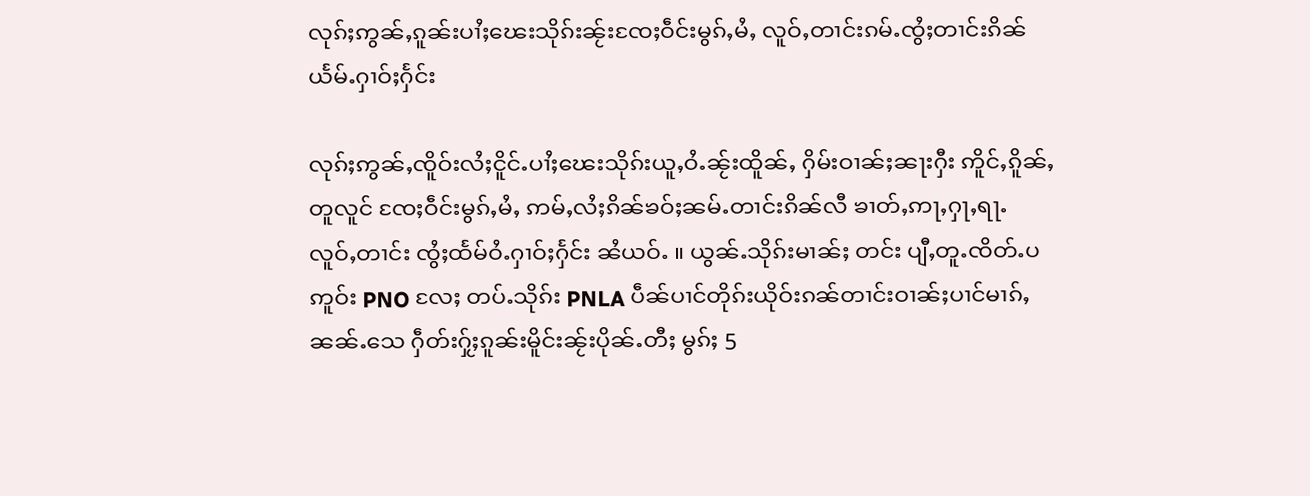လုၵ်ႈဢွၼ်ႇၵူၼ်းပၢႆႈၽေးသိုၵ်းၼႂ်းၸႄႈဝဵင်းမွၵ်ႇမႆႇ လူဝ်ႇတၢင်းၵမ်ႉၸွႆႈတၢင်းၵိၼ်ယႅမ်ႉႁၢဝ်ႈႁႅင်း

လုၵ်ႈဢွၼ်ႇၸိူဝ်းလႆႈငိူင်ႉပၢႆႈၽေးသိုၵ်းယူႇဝႆႉၼႂ်းထိူၼ်ႇ ႁိမ်းဝၢၼ်ႈၼႃးႁီး ဢိူင်ႇၵိူၼ်ႇတူလူင် ၸႄႈဝဵင်းမွၵ်ႇမႆႇ ဢမ်ႇလႆႈၵိၼ်ၶဝ်ႈၼမ်ႉတၢင်းၵိၼ်လီ ၶၢတ်ႇဢႃႇႁႃႇရႃႉ လူဝ်ႇတၢင်း ၸွႆႈထႅမ်ဝႆႉႁၢဝ်ႈႁႅင်း ၼႆယဝ်ႉ ။ ယွၼ်ႉသိုၵ်းမၢၼ်ႈ တင်း ပျီႇတူႉၸိတ်ႉပဢူဝ်း PNO လႄႈ တပ်ႉသိုၵ်း PNLA ပဵၼ်ပၢင်တိုၵ်းယိုဝ်းၵၼ်တၢင်းဝၢၼ်ႈပၢင်မၢၵ်ႇၼၼ်ႉသေ ႁဵတ်းႁႂ်ႈၵူၼ်းမိူင်းၼႂ်းပိုၼ်ႉတီႈ မွၵ်ႈ 5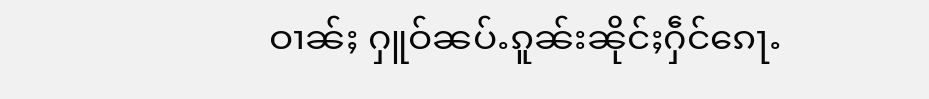ဝၢၼ်ႈ ႁူဝ်ၼပ်ႉၵူၼ်းၼိုင်ႈႁဵင်ၵေႃႉ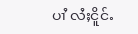ပၢႆ လႆႈငိူင်ႉ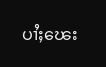ပၢႆႈၽေး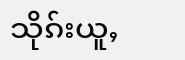သိုၵ်းယူႇ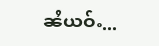ၼႆယဝ်ႉ...